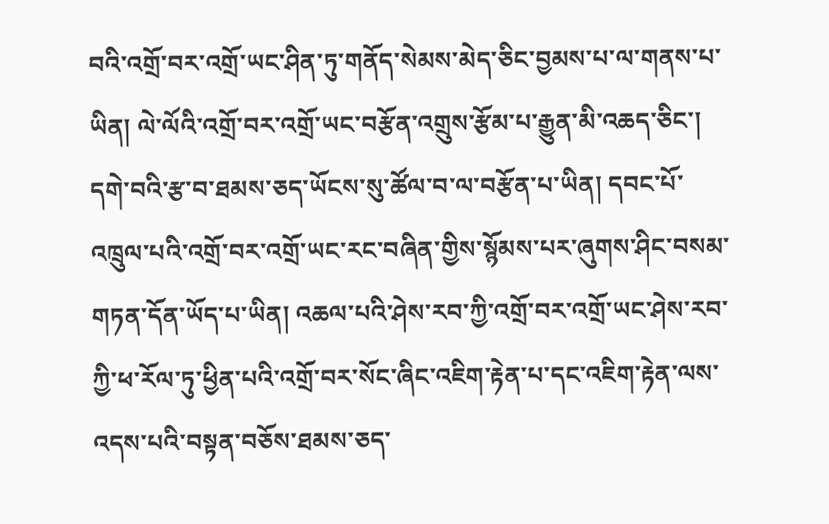བའི་འགྲོ་བར་འགྲོ་ཡང་ཤིན་ཏུ་གནོད་སེམས་མེད་ཅིང་བྱམས་པ་ལ་གནས་པ་ཡིན། ལེ་ལོའི་འགྲོ་བར་འགྲོ་ཡང་བརྩོན་འགྲུས་རྩོམ་པ་རྒྱུན་མི་འཆད་ཅིང་། དགེ་བའི་རྩ་བ་ཐམས་ཅད་ཡོངས་སུ་ཚོལ་བ་ལ་བརྩོན་པ་ཡིན། དབང་པོ་འཁྲུལ་པའི་འགྲོ་བར་འགྲོ་ཡང་རང་བཞིན་གྱིས་སྙོམས་པར་ཞུགས་ཤིང་བསམ་གཏན་དོན་ཡོད་པ་ཡིན། འཆལ་པའི་ཤེས་རབ་ཀྱི་འགྲོ་བར་འགྲོ་ཡང་ཤེས་རབ་ཀྱི་ཕ་རོལ་ཏུ་ཕྱིན་པའི་འགྲོ་བར་སོང་ཞིང་འཇིག་རྟེན་པ་དང་འཇིག་རྟེན་ལས་འདས་པའི་བསྟན་བཅོས་ཐམས་ཅད་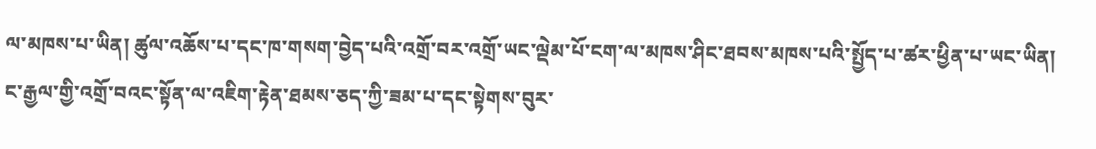ལ་མཁས་པ་ཡིན། ཚུལ་འཆོས་པ་དང་ཁ་གསག་བྱེད་པའི་འགྲོ་བར་འགྲོ་ཡང་ལྡེམ་པོ་ངག་ལ་མཁས་ཤིང་ཐབས་མཁས་པའི་སྤྱོད་པ་ཚར་ཕྱིན་པ་ཡང་ཡིན། ང་རྒྱལ་གྱི་འགྲོ་བའང་སྟོན་ལ་འཇིག་རྟེན་ཐམས་ཅད་ཀྱི་ཟམ་པ་དང་སྟེགས་བུར་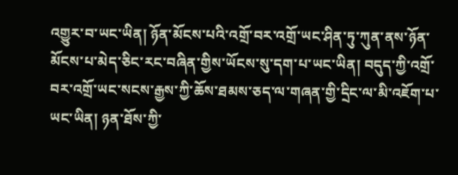འགྱུར་བ་ཡང་ཡིན། ཉོན་མོངས་པའི་འགྲོ་བར་འགྲོ་ཡང་ཤིན་ཏུ་ཀུན་ནས་ཉོན་མོངས་པ་མེད་ཅིང་རང་བཞིན་གྱིས་ཡོངས་སུ་དག་པ་ཡང་ཡིན། བདུད་ཀྱི་འགྲོ་བར་འགྲོ་ཡང་སངས་རྒྱས་ཀྱི་ཆོས་ཐམས་ཅད་ལ་གཞན་གྱི་དྲིང་ལ་མི་འཇོག་པ་ཡང་ཡིན། ཉན་ཐོས་ཀྱི་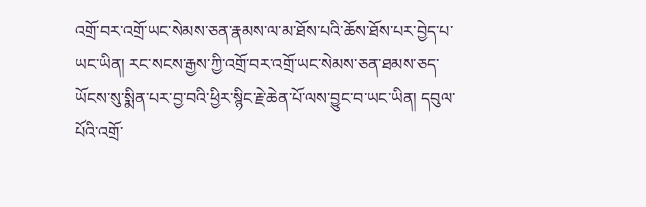འགྲོ་བར་འགྲོ་ཡང་སེམས་ཅན་རྣམས་ལ་མ་ཐོས་པའི་ཆོས་ཐོས་པར་བྱེད་པ་ཡང་ཡིན། རང་སངས་རྒྱས་ཀྱི་འགྲོ་བར་འགྲོ་ཡང་སེམས་ཅན་ཐམས་ཅད་ཡོངས་སུ་སྨིན་པར་བྱ་བའི་ཕྱིར་སྙིང་རྗེ་ཆེན་པོ་ལས་བྱུང་བ་ཡང་ཡིན། དབུལ་པོའི་འགྲོ་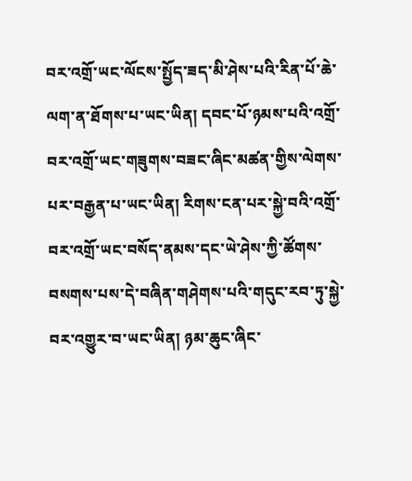བར་འགྲོ་ཡང་ལོངས་སྤྱོད་ཟད་མི་ཤེས་པའི་རིན་པོ་ཆེ་ལག་ན་ཐོགས་པ་ཡང་ཡིན། དབང་པོ་ཉམས་པའི་འགྲོ་བར་འགྲོ་ཡང་གཟུགས་བཟང་ཞིང་མཚན་གྱིས་ལེགས་པར་བརྒྱན་པ་ཡང་ཡིན། རིགས་ངན་པར་སྐྱེ་བའི་འགྲོ་བར་འགྲོ་ཡང་བསོད་ནམས་དང་ཡེ་ཤེས་ཀྱི་ཚོགས་བསགས་པས་དེ་བཞིན་གཤེགས་པའི་གདུང་རབ་ཏུ་སྐྱེ་བར་འགྱུར་བ་ཡང་ཡིན། ཉམ་ཆུང་ཞིང་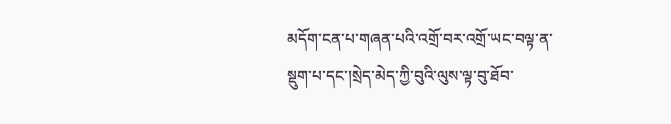མདོག་ངན་པ་གཞན་པའི་འགྲོ་བར་འགྲོ་ཡང་བལྟ་ན་སྡུག་པ་དང་།སྲེད་མེད་ཀྱི་བུའི་ལུས་ལྟ་བུ་ཐོབ་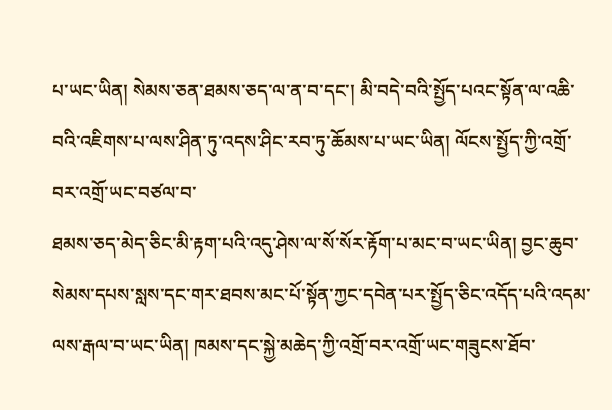པ་ཡང་ཡིན། སེམས་ཅན་ཐམས་ཅད་ལ་ན་བ་དང་། མི་བདེ་བའི་སྤྱོད་པའང་སྟོན་ལ་འཆི་བའི་འཇིགས་པ་ལས་ཤིན་ཏུ་འདས་ཤིང་རབ་ཏུ་ཆོམས་པ་ཡང་ཡིན། ལོངས་སྤྱོད་ཀྱི་འགྲོ་བར་འགྲོ་ཡང་བཙལ་བ་
ཐམས་ཅད་མེད་ཅིང་མི་རྟག་པའི་འདུ་ཤེས་ལ་སོ་སོར་རྟོག་པ་མང་བ་ཡང་ཡིན། བྱང་ཆུབ་སེམས་དཔས་སླས་དང་གར་ཐབས་མང་པོ་སྟོན་ཀྱང་དབེན་པར་སྤྱོད་ཅིང་འདོད་པའི་འདམ་ལས་རྒལ་བ་ཡང་ཡིན། ཁམས་དང་སྐྱེ་མཆེད་ཀྱི་འགྲོ་བར་འགྲོ་ཡང་གཟུངས་ཐོབ་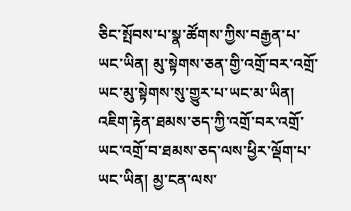ཅིང་སྤོབས་པ་སྣ་ཚོགས་ཀྱིས་བརྒྱན་པ་ཡང་ཡིན། མུ་སྟེགས་ཅན་གྱི་འགྲོ་བར་འགྲོ་ཡང་མུ་སྟེགས་སུ་གྱུར་པ་ཡང་མ་ཡིན། འཇིག་རྟེན་ཐམས་ཅད་ཀྱི་འགྲོ་བར་འགྲོ་ཡང་འགྲོ་བ་ཐམས་ཅད་ལས་ཕྱིར་ལྡོག་པ་ཡང་ཡིན། མྱ་ངན་ལས་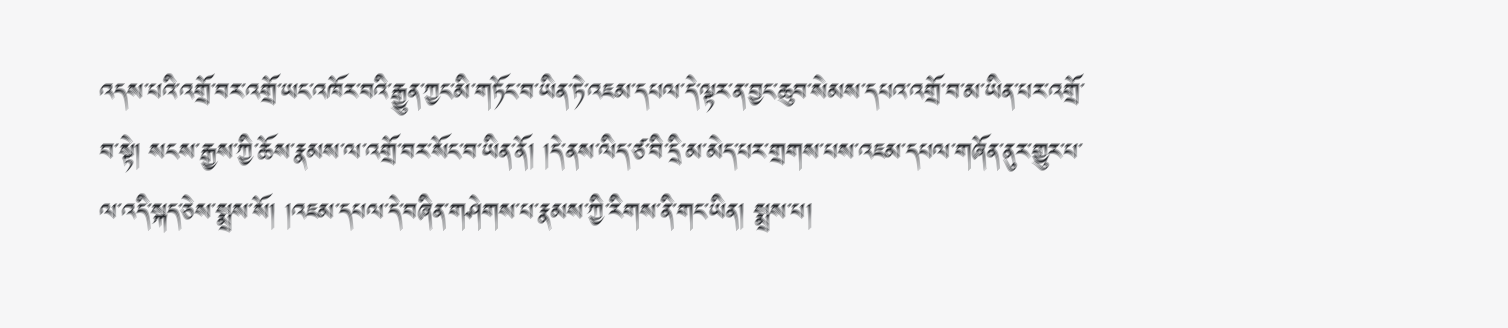འདས་པའི་འགྲོ་བར་འགྲོ་ཡང་འཁོར་བའི་རྒྱུན་ཀྱང་མི་གཏོང་བ་ཡིན་ཏེ་འཇམ་དཔལ་དེ་ལྟར་ན་བྱང་ཆུབ་སེམས་དཔའ་འགྲོ་བ་མ་ཡིན་པར་འགྲོ་བ་སྟེ། སངས་རྒྱས་ཀྱི་ཆོས་རྣམས་ལ་འགྲོ་བར་སོང་བ་ཡིན་ནོ། །དེ་ནས་ལིད་ཙ་བི་དྲི་མ་མེད་པར་གྲགས་པས་འཇམ་དཔལ་གཞོན་ནུར་གྱུར་པ་ལ་འདི་སྐད་ཅེས་སྨྲས་སོ། །འཇམ་དཔལ་དེ་བཞིན་གཤེགས་པ་རྣམས་ཀྱི་རིགས་ནི་གང་ཡིན། སྨྲས་པ།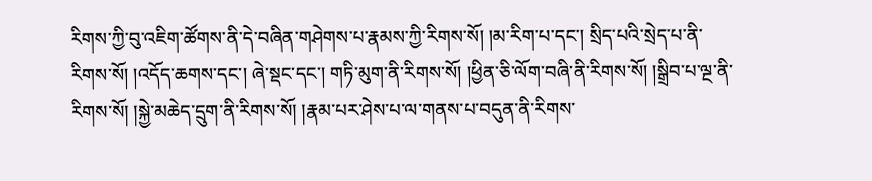རིགས་ཀྱི་བུ་འཇིག་ཚོགས་ནི་དེ་བཞིན་གཤེགས་པ་རྣམས་ཀྱི་རིགས་སོ། །མ་རིག་པ་དང་། སྲིད་པའི་སྲེད་པ་ནི་རིགས་སོ། །འདོད་ཆགས་དང་། ཞེ་སྡང་དང་། གཏི་མུག་ནི་རིགས་སོ། །ཕྱིན་ཅི་ལོག་བཞི་ནི་རིགས་སོ། །སྒྲིབ་པ་ལྔ་ནི་རིགས་སོ། །སྐྱེ་མཆེད་དྲུག་ནི་རིགས་སོ། །རྣམ་པར་ཤེས་པ་ལ་གནས་པ་བདུན་ནི་རིགས་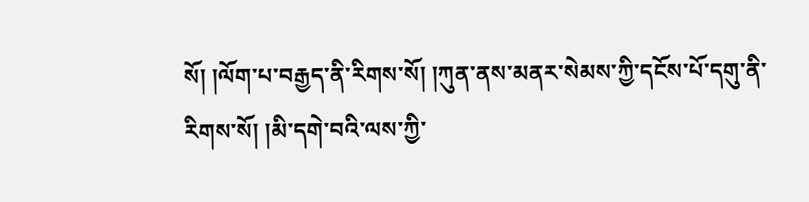སོ། །ལོག་པ་བརྒྱད་ནི་རིགས་སོ། །ཀུན་ནས་མནར་སེམས་ཀྱི་དངོས་པོ་དགུ་ནི་རིགས་སོ། །མི་དགེ་བའི་ལས་ཀྱི་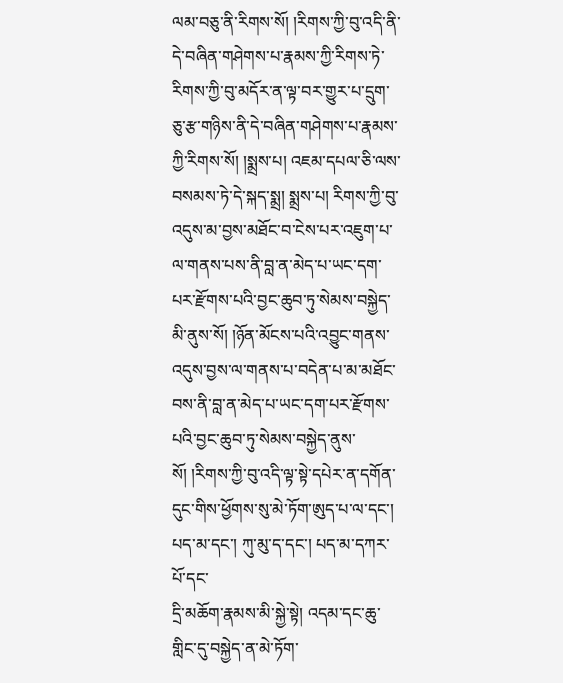ལམ་བཅུ་ནི་རིགས་སོ། །རིགས་ཀྱི་བུ་འདི་ནི་དེ་བཞིན་གཤེགས་པ་རྣམས་ཀྱི་རིགས་ཏེ་རིགས་ཀྱི་བུ་མདོར་ན་ལྟ་བར་གྱུར་པ་དྲུག་ཅུ་རྩ་གཉིས་ནི་དེ་བཞིན་གཤེགས་པ་རྣམས་ཀྱི་རིགས་སོ། །སྨྲས་པ། འཇམ་དཔལ་ཅི་ལས་བསམས་ཏེ་དེ་སྐད་སྨྲ། སྨྲས་པ། རིགས་ཀྱི་བུ་འདུས་མ་བྱས་མཐོང་བ་ངེས་པར་འཇུག་པ་ལ་གནས་པས་ནི་བླ་ན་མེད་པ་ཡང་དག་པར་རྫོགས་པའི་བྱང་ཆུབ་ཏུ་སེམས་བསྐྱེད་མི་ནུས་སོ། །ཉོན་མོངས་པའི་འབྱུང་གནས་འདུས་བྱས་ལ་གནས་པ་བདེན་པ་མ་མཐོང་བས་ནི་བླ་ན་མེད་པ་ཡང་དག་པར་རྫོགས་པའི་བྱང་ཆུབ་ཏུ་སེམས་བསྐྱེད་ནུས་སོ། །རིགས་ཀྱི་བུ་འདི་ལྟ་སྟེ་དཔེར་ན་དགོན་དུང་གིས་ཕྱོགས་སུ་མེ་ཏོག་ཨུད་པ་ལ་དང་། པད་མ་དང་། ཀུ་མུ་ད་དང་། པད་མ་དཀར་པོ་དང་
དྲི་མཆོག་རྣམས་མི་སྐྱེ་སྟེ། འདམ་དང་ཆུ་གླིང་དུ་བསྐྱེད་ན་མེ་ཏོག་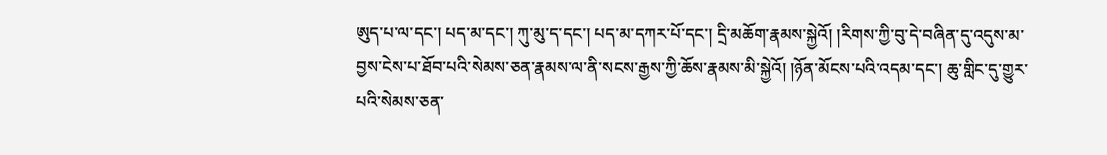ཨུད་པ་ལ་དང་། པད་མ་དང་། ཀུ་མུ་ད་དང་། པད་མ་དཀར་པོ་དང་། དྲི་མཆོག་རྣམས་སྐྱེའོ། །རིགས་ཀྱི་བུ་དེ་བཞིན་དུ་འདུས་མ་བྱས་ངེས་པ་ཐོབ་པའི་སེམས་ཅན་རྣམས་ལ་ནི་སངས་རྒྱས་ཀྱི་ཆོས་རྣམས་མི་སྐྱེའོ། །ཉོན་མོངས་པའི་འདམ་དང་། ཆུ་གླིང་དུ་གྱུར་པའི་སེམས་ཅན་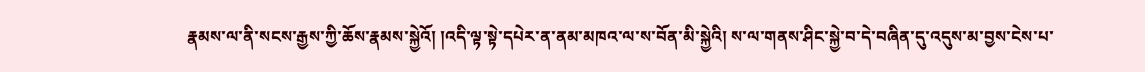རྣམས་ལ་ནི་སངས་རྒྱས་ཀྱི་ཆོས་རྣམས་སྐྱེའོ། །འདི་ལྟ་སྟེ་དཔེར་ན་ནམ་མཁའ་ལ་ས་བོན་མི་སྐྱེའི། ས་ལ་གནས་ཤིང་སྐྱེ་བ་དེ་བཞིན་དུ་འདུས་མ་བྱས་ངེས་པ་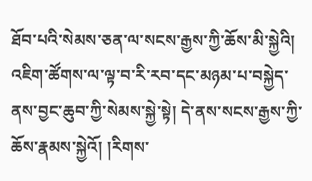ཐོབ་པའི་སེམས་ཅན་ལ་སངས་རྒྱས་ཀྱི་ཆོས་མི་སྐྱེའི། འཇིག་ཚོགས་ལ་ལྟ་བ་རི་རབ་དང་མཉམ་པ་བསྐྱེད་ནས་བྱང་ཆུབ་ཀྱི་སེམས་སྐྱེ་སྟེ། དེ་ནས་སངས་རྒྱས་ཀྱི་ཆོས་རྣམས་སྐྱེའོ། །རིགས་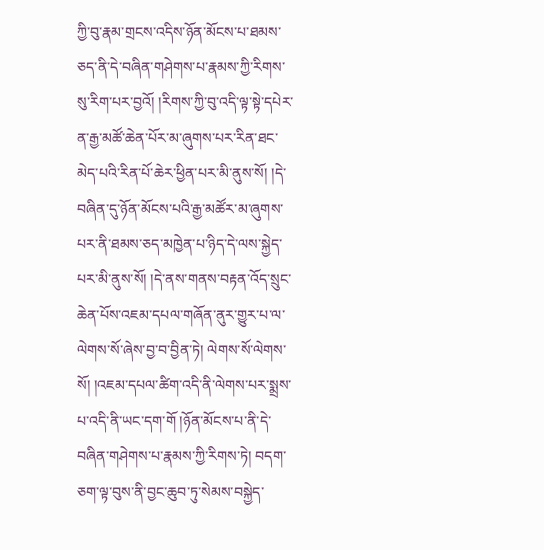ཀྱི་བུ་རྣམ་གྲངས་འདིས་ཉོན་མོངས་པ་ཐམས་ཅད་ནི་དེ་བཞིན་གཤེགས་པ་རྣམས་ཀྱི་རིགས་སུ་རིག་པར་བྱའོ། །རིགས་ཀྱི་བུ་འདི་ལྟ་སྟེ་དཔེར་ན་རྒྱ་མཚོ་ཆེན་པོར་མ་ཞུགས་པར་རིན་ཐང་མེད་པའི་རིན་པོ་ཆེར་ཕྱིན་པར་མི་ནུས་སོ། །དེ་བཞིན་དུ་ཉོན་མོངས་པའི་རྒྱ་མཚོར་མ་ཞུགས་པར་ནི་ཐམས་ཅད་མཁྱེན་པ་ཉིད་དེ་ལས་སྐྱེད་པར་མི་ནུས་སོ། །དེ་ནས་གནས་བརྟན་འོད་སྲུང་ཆེན་པོས་འཇམ་དཔལ་གཞོན་ནུར་གྱུར་པ་ལ་ལེགས་སོ་ཞེས་བྱ་བ་བྱིན་ཏེ། ལེགས་སོ་ལེགས་སོ། །འཇམ་དཔལ་ཚིག་འདི་ནི་ལེགས་པར་སྨྲས་པ་འདི་ནི་ཡང་དག་གོ །ཉོན་མོངས་པ་ནི་དེ་བཞིན་གཤེགས་པ་རྣམས་ཀྱི་རིགས་ཏེ། བདག་ཅག་ལྟ་བུས་ནི་བྱང་ཆུབ་ཏུ་སེམས་བསྐྱེད་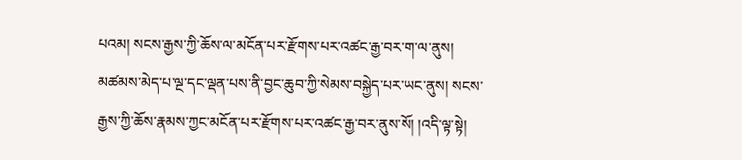པའམ། སངས་རྒྱས་ཀྱི་ཆོས་ལ་མངོན་པར་རྫོགས་པར་འཚང་རྒྱ་བར་ག་ལ་ནུས། མཚམས་མེད་པ་ལྔ་དང་ལྡན་པས་ནི་བྱང་ཆུབ་ཀྱི་སེམས་བསྐྱེད་པར་ཡང་ནུས། སངས་རྒྱས་ཀྱི་ཆོས་རྣམས་ཀྱང་མངོན་པར་རྫོགས་པར་འཚང་རྒྱ་བར་ནུས་སོ། །འདི་ལྟ་སྟེ།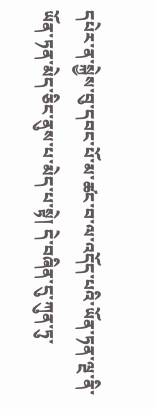དཔེར་ན་སྐྱེས་བུ་དབང་པོ་མ་ཚང་བ་ལ་འདོད་པའི་ཡོན་ཏན་ལྔ་ནི་ཡོན་ཏན་མེད་ཅིང་ནུས་པ་མེད་པ་སྟེ། དེ་བཞིན་དུ་ཀུན་ཏུ་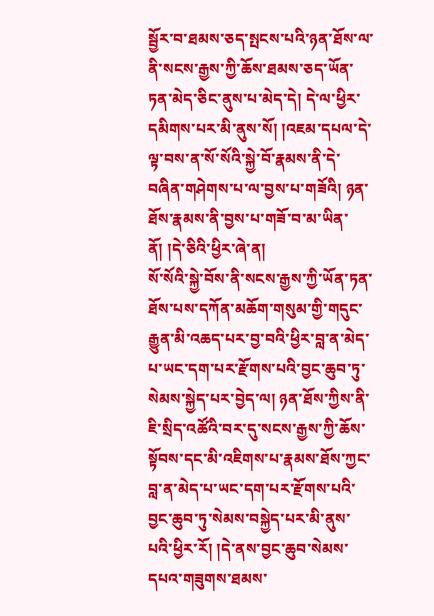སྦྱོར་བ་ཐམས་ཅད་སྤངས་པའི་ཉན་ཐོས་ལ་ནི་སངས་རྒྱས་ཀྱི་ཆོས་ཐམས་ཅད་ཡོན་ཏན་མེད་ཅིང་ནུས་པ་མེད་དེ། དེ་ལ་ཕྱིར་དམིགས་པར་མི་ནུས་སོ། །འཇམ་དཔལ་དེ་ལྟ་བས་ན་སོ་སོའི་སྐྱེ་བོ་རྣམས་ནི་དེ་བཞིན་གཤེགས་པ་ལ་བྱས་པ་གཟོའི། ཉན་ཐོས་རྣམས་ནི་བྱས་པ་གཟོ་བ་མ་ཡིན་ནོ། །དེ་ཅིའི་ཕྱིར་ཞེ་ན།
སོ་སོའི་སྐྱེ་བོས་ནི་སངས་རྒྱས་ཀྱི་ཡོན་ཏན་ཐོས་པས་དཀོན་མཆོག་གསུམ་གྱི་གདུང་རྒྱུན་མི་འཆད་པར་བྱ་བའི་ཕྱིར་བླ་ན་མེད་པ་ཡང་དག་པར་རྫོགས་པའི་བྱང་ཆུབ་ཏུ་སེམས་སྐྱེད་པར་བྱེད་ལ། ཉན་ཐོས་ཀྱིས་ནི་ཇི་སྲིད་འཚོའི་བར་དུ་སངས་རྒྱས་ཀྱི་ཆོས་སྟོབས་དང་མི་འཇིགས་པ་རྣམས་ཐོས་ཀྱང་བླ་ན་མེད་པ་ཡང་དག་པར་རྫོགས་པའི་བྱང་ཆུབ་ཏུ་སེམས་བསྐྱེད་པར་མི་ནུས་པའི་ཕྱིར་རོ། །དེ་ནས་བྱང་ཆུབ་སེམས་དཔའ་གཟུགས་ཐམས་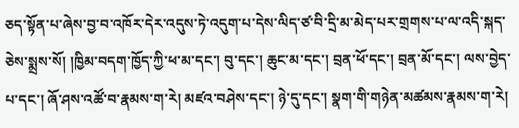ཅད་སྟོན་པ་ཞེས་བྱ་བ་འཁོར་དེར་འདུས་ཏེ་འདུག་པ་དེས་ལིད་ཙ་བི་དྲི་མ་མེད་པར་གྲགས་པ་ལ་འདི་སྐད་ཅེས་སྨྲས་སོ། །ཁྱིམ་བདག་ཁྱོད་ཀྱི་ཕ་མ་དང་། བུ་དང་། ཆུང་མ་དང་། བྲན་ཕོ་དང་། བྲན་མོ་དང་། ལས་བྱེད་པ་དང་། ཞོ་ཤས་འཚོ་བ་རྣམས་ག་རེ། མཛའ་བཤེས་དང་། ཉེ་དུ་དང་། སྣག་གི་གཉེན་མཚམས་རྣམས་ག་རེ།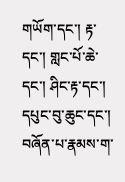གཡོག་དང་། རྟ་དང་། གླང་པོ་ཆེ་དང་། ཤིང་རྟ་དང་། དཔུང་བུ་ཆུང་དང་། བཞོན་པ་རྣམས་ག་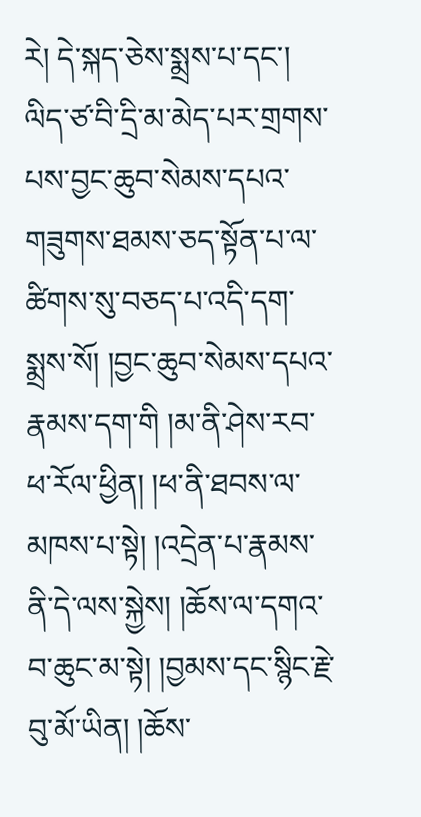རེ། དེ་སྐད་ཅེས་སྨྲས་པ་དང་། ལིད་ཙ་བི་དྲི་མ་མེད་པར་གྲགས་པས་བྱང་ཆུབ་སེམས་དཔའ་གཟུགས་ཐམས་ཅད་སྟོན་པ་ལ་ཚིགས་སུ་བཅད་པ་འདི་དག་སྨྲས་སོ། །བྱང་ཆུབ་སེམས་དཔའ་རྣམས་དག་གི །མ་ནི་ཤེས་རབ་ཕ་རོལ་ཕྱིན། །ཕ་ནི་ཐབས་ལ་མཁས་པ་སྟེ། །འདྲེན་པ་རྣམས་ནི་དེ་ལས་སྐྱེས། །ཆོས་ལ་དགའ་བ་ཆུང་མ་སྟེ། །བྱམས་དང་སྙིང་རྗེ་བུ་མོ་ཡིན། །ཆོས་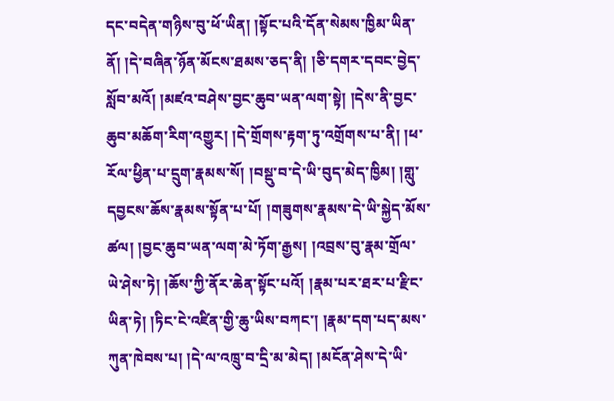དང་བདེན་གཉིས་བུ་ཕོ་ཡིན། །སྟོང་པའི་དོན་སེམས་ཁྱིམ་ཡིན་ནོ། །དེ་བཞིན་ཉོན་མོངས་ཐམས་ཅད་ནི། །ཅི་དགར་དབང་བྱེད་སློབ་མའོ། །མཛའ་བཤེས་བྱང་ཆུབ་ཡན་ལག་སྟེ། །དེས་ནི་བྱང་ཆུབ་མཆོག་རིག་འགྱུར། །དེ་གྲོགས་རྟག་ཏུ་འགྲོགས་པ་ནི། །ཕ་རོལ་ཕྱིན་པ་དྲུག་རྣམས་སོ། །བསྡུ་བ་དེ་ཡི་བུད་མེད་ཁྱིམ། །གླུ་དབྱངས་ཆོས་རྣམས་སྟོན་པ་པོ། །གཟུགས་རྣམས་དེ་ཡི་སྐྱེད་མོས་ཚལ། །བྱང་ཆུབ་ཡན་ལག་མེ་ཏོག་རྒྱས། །འབྲས་བུ་རྣམ་གྲོལ་ཡེ་ཤེས་ཏེ། །ཆོས་ཀྱི་ནོར་ཆེན་སྟོང་པའོ། །རྣམ་པར་ཐར་པ་རྫིང་ཡིན་ཏེ། །ཏིང་ངེ་འཛིན་གྱི་ཆུ་ཡིས་བཀང་། །རྣམ་དག་པད་མས་ཀུན་ཁེབས་པ། །དེ་ལ་འཁྲུ་བ་དྲི་མ་མེད། །མངོན་ཤེས་དེ་ཡི་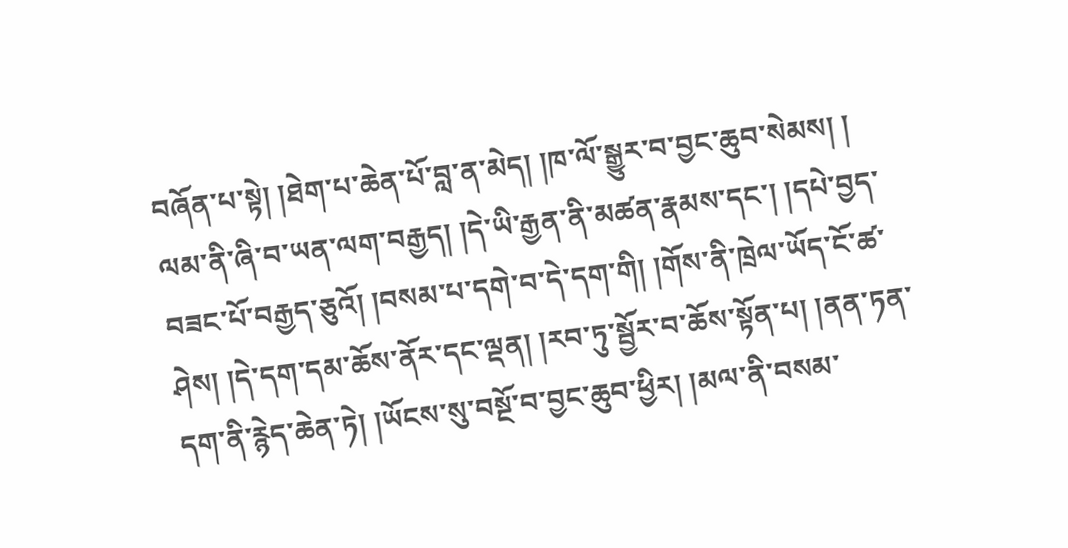བཞོན་པ་སྟེ། །ཐེག་པ་ཆེན་པོ་བླ་ན་མེད། །ཁ་ལོ་སྒྱུར་བ་བྱང་ཆུབ་སེམས། །
ལམ་ནི་ཞི་བ་ཡན་ལག་བརྒྱད། །དེ་ཡི་རྒྱན་ནི་མཚན་རྣམས་དང་། །དཔེ་བྱད་བཟང་པོ་བརྒྱད་ཅུའོ། །བསམ་པ་དགེ་བ་དེ་དག་གི། །གོས་ནི་ཁྲེལ་ཡོད་ངོ་ཚ་ཤེས། །དེ་དག་དམ་ཆོས་ནོར་དང་ལྡན། །རབ་ཏུ་སྦྱོར་བ་ཆོས་སྟོན་པ། །ནན་ཏན་དག་ནི་རྙེད་ཆེན་ཏེ། །ཡོངས་སུ་བསྔོ་བ་བྱང་ཆུབ་ཕྱིར། །མལ་ནི་བསམ་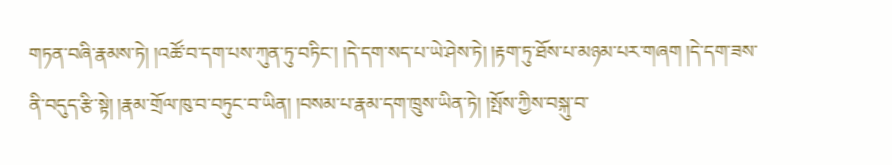གཏན་བཞི་རྣམས་ཏེ། །འཚོ་བ་དག་པས་ཀུན་ཏུ་བཏིང་། །དེ་དག་སད་པ་ཡེ་ཤེས་ཏེ། །རྟག་ཏུ་ཐོས་པ་མཉམ་པར་གཞག །དེ་དག་ཟས་ནི་བདུད་རྩི་སྟེ། །རྣམ་གྲོལ་ཁུ་བ་བཏུང་བ་ཡིན། །བསམ་པ་རྣམ་དག་ཁྲུས་ཡིན་ཏེ། །སྤོས་ཀྱིས་བསྐུ་བ་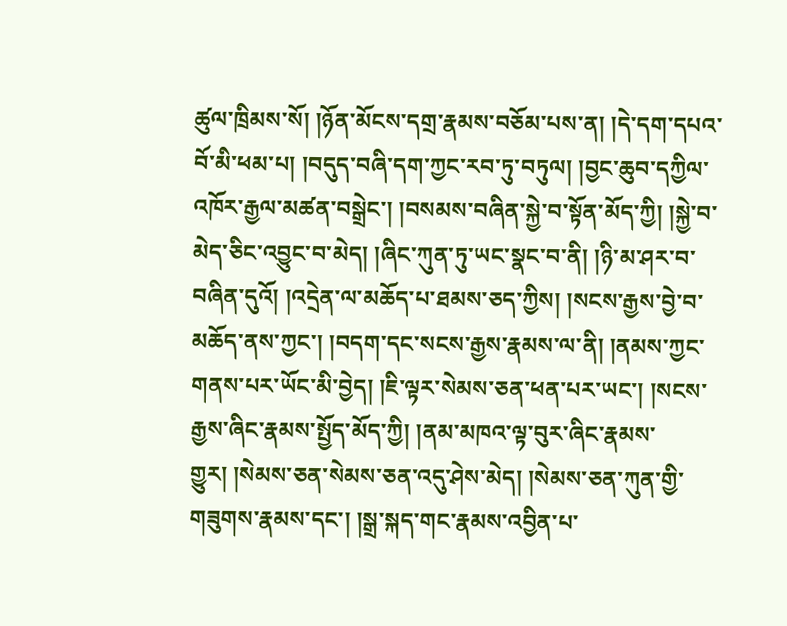ཚུལ་ཁྲིམས་སོ། །ཉོན་མོངས་དགྲ་རྣམས་བཅོམ་པས་ན། །དེ་དག་དཔའ་བོ་མི་ཕམ་པ། །བདུད་བཞི་དག་ཀྱང་རབ་ཏུ་བཏུལ། །བྱང་ཆུབ་དཀྱིལ་འཁོར་རྒྱལ་མཚན་བསྒྲེང་། །བསམས་བཞིན་སྐྱེ་བ་སྟོན་མོད་ཀྱི། །སྐྱེ་བ་མེད་ཅིང་འབྱུང་བ་མེད། །ཞིང་ཀུན་ཏུ་ཡང་སྣང་བ་ནི། །ཉི་མ་ཤར་བ་བཞིན་དུའོ། །འདྲེན་ལ་མཆོད་པ་ཐམས་ཅད་ཀྱིས། །སངས་རྒྱས་བྱེ་བ་མཆོད་ནས་ཀྱང་། །བདག་དང་སངས་རྒྱས་རྣམས་ལ་ནི། །ནམས་ཀྱང་གནས་པར་ཡོང་མི་བྱེད། །ཇི་ལྟར་སེམས་ཅན་ཕན་པར་ཡང་། །སངས་རྒྱས་ཞིང་རྣམས་སྤྱོད་མོད་ཀྱི། །ནམ་མཁའ་ལྟ་བུར་ཞིང་རྣམས་གྱུར། །སེམས་ཅན་སེམས་ཅན་འདུ་ཤེས་མེད། །སེམས་ཅན་ཀུན་གྱི་གཟུགས་རྣམས་དང་། །སྒྲ་སྐད་གང་རྣམས་འབྱིན་པ་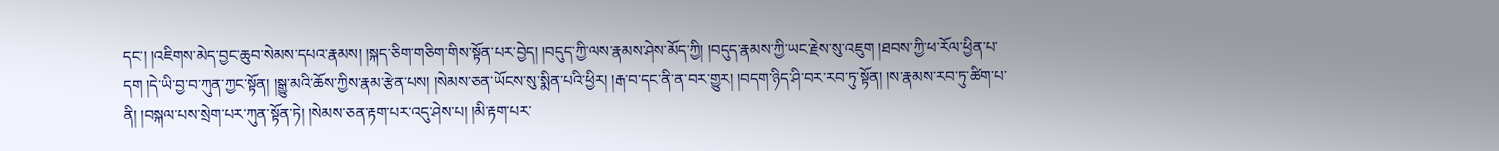དང་། །འཇིགས་མེད་བྱང་ཆུབ་སེམས་དཔའ་རྣམས། །སྐད་ཅིག་གཅིག་གིས་སྟོན་པར་བྱེད། །བདུད་ཀྱི་ལས་རྣམས་ཤེས་མོད་ཀྱི། །བདུད་རྣམས་ཀྱི་ཡང་རྗེས་སུ་འཇུག །ཐབས་ཀྱི་ཕ་རོལ་ཕྱིན་པ་དག །དེ་ཡི་བྱ་བ་ཀུན་ཀྱང་སྟོན། །སྒྱུ་མའི་ཆོས་ཀྱིས་རྣམ་རྩེན་པས། །སེམས་ཅན་ཡོངས་སུ་སྨིན་པའི་ཕྱིར། །རྒ་བ་དང་ནི་ན་བར་གྱུར། །བདག་ཉིད་ཤི་བར་རབ་ཏུ་སྟོན། །ས་རྣམས་རབ་ཏུ་ཚིག་པ་ནི། །བསྐལ་པས་སྲེག་པར་ཀུན་སྟོན་ཏེ། །སེམས་ཅན་རྟག་པར་འདུ་ཤེས་པ། །མི་རྟག་པར་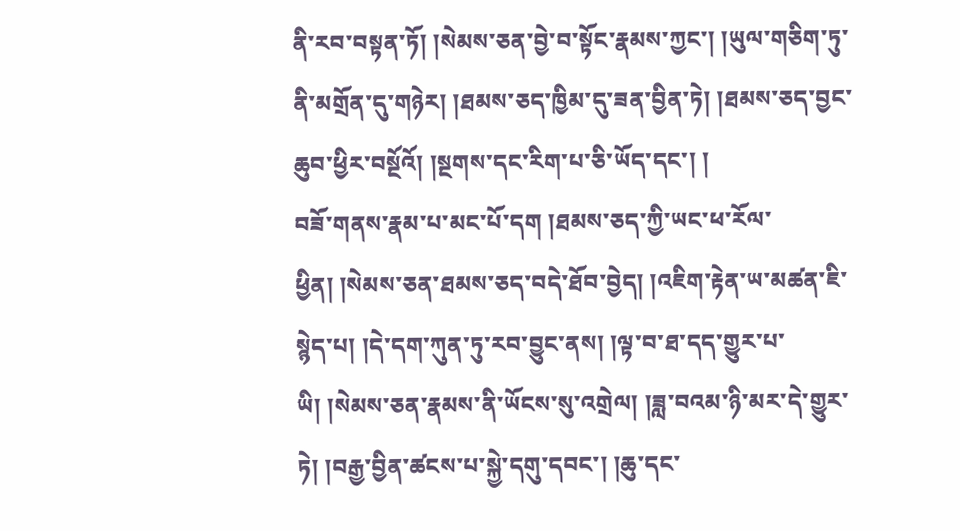ནི་རབ་བསྟན་ཏོ། །སེམས་ཅན་བྱེ་བ་སྟོང་རྣམས་ཀྱང་། །ཡུལ་གཅིག་ཏུ་ནི་མགྲོན་དུ་གཉེར། །ཐམས་ཅད་ཁྱིམ་དུ་ཟན་བྱིན་ཏེ། །ཐམས་ཅད་བྱང་ཆུབ་ཕྱིར་བསྔོའོ། །སྔགས་དང་རིག་པ་ཅི་ཡོད་དང་། །
བཟོ་གནས་རྣམ་པ་མང་པོ་དག །ཐམས་ཅད་ཀྱི་ཡང་ཕ་རོལ་ཕྱིན། །སེམས་ཅན་ཐམས་ཅད་བདེ་ཐོབ་བྱེད། །འཇིག་རྟེན་ཡ་མཚན་ཇི་སྙེད་པ། །དེ་དག་ཀུན་ཏུ་རབ་བྱུང་ནས། །ལྟ་བ་ཐ་དད་གྱུར་པ་ཡི། །སེམས་ཅན་རྣམས་ནི་ཡོངས་སུ་འགྲེལ། །ཟླ་བའམ་ཉི་མར་དེ་གྱུར་ཏེ། །བརྒྱ་བྱིན་ཚངས་པ་སྐྱེ་དགུ་དབང་། །ཆུ་དང་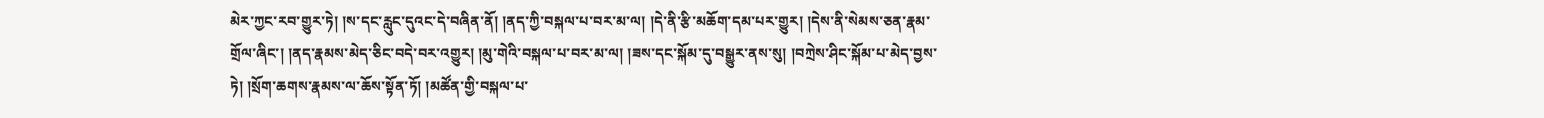མེར་ཀྱང་རབ་གྱུར་ཏེ། །ས་དང་རླུང་དུའང་དེ་བཞིན་ནོ། །ནད་ཀྱི་བསྐལ་པ་བར་མ་ལ། །དེ་ནི་རྩི་མཆོག་དམ་པར་གྱུར། །དེས་ནི་སེམས་ཅན་རྣམ་གྲོལ་ཞིང་། །ནད་རྣམས་མེད་ཅིང་བདེ་བར་འགྱུར། །མུ་གེའི་བསྐལ་པ་བར་མ་ལ། །ཟས་དང་སྐོམ་དུ་བསྒྱུར་ནས་སུ། །བཀྲེས་ཤིང་སྐོམ་པ་མེད་བྱས་ཏེ། །སྲོག་ཆགས་རྣམས་ལ་ཆོས་སྟོན་ཏོ། །མཚོན་གྱི་བསྐལ་པ་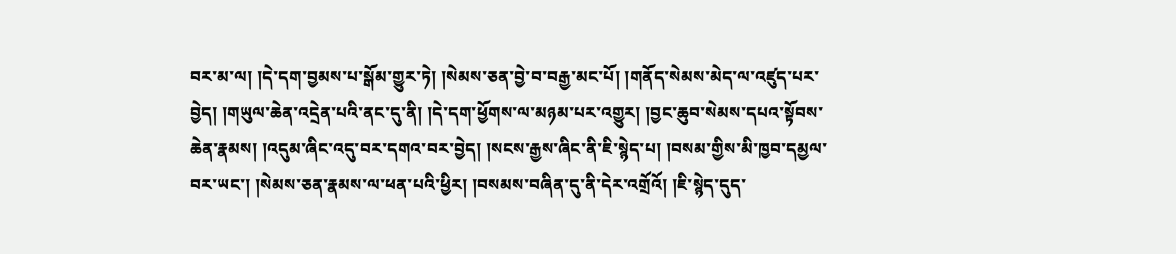བར་མ་ལ། །དེ་དག་བྱམས་པ་སྒོམ་གྱུར་ཏེ། །སེམས་ཅན་བྱེ་བ་བརྒྱ་མང་པོ། །གནོད་སེམས་མེད་ལ་འཛུད་པར་བྱེད། །གཡུལ་ཆེན་འདྲེན་པའི་ནང་དུ་ནི། །དེ་དག་ཕྱོགས་ལ་མཉམ་པར་འགྱུར། །བྱང་ཆུབ་སེམས་དཔའ་སྟོབས་ཆེན་རྣམས། །འདུམ་ཞིང་འདུ་བར་དགའ་བར་བྱེད། །སངས་རྒྱས་ཞིང་ནི་ཇི་སྙེད་པ། །བསམ་གྱིས་མི་ཁྱབ་དམྱལ་བར་ཡང་། །སེམས་ཅན་རྣམས་ལ་ཕན་པའི་ཕྱིར། །བསམས་བཞིན་དུ་ནི་དེར་འགྲོའོ། །ཇི་སྙེད་དུད་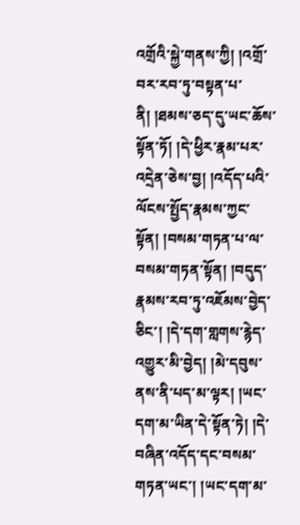འགྲོའི་སྐྱེ་གནས་ཀྱི། །འགྲོ་བར་རབ་ཏུ་བསྟན་པ་ནི། །ཐམས་ཅད་དུ་ཡང་ཆོས་སྟོན་ཏོ། །དེ་ཕྱིར་རྣམ་པར་འདྲེན་ཅེས་བྱ། །འདོད་པའི་ལོངས་སྤྱོད་རྣམས་ཀྱང་སྟོན། །བསམ་གཏན་པ་ལ་བསམ་གཏན་སྟོན། །བདུད་རྣམས་རབ་ཏུ་འཇོམས་བྱེད་ཅིང་། །དེ་དག་གླགས་རྙེད་འགྱུར་མི་བྱེད། །མེ་དབུས་ནས་ནི་པད་མ་ལྟར། །ཡང་དག་མ་ཡིན་དེ་སྟོན་ཏེ། །དེ་བཞིན་འདོད་དང་བསམ་གཏན་ཡང་། །ཡང་དག་མ་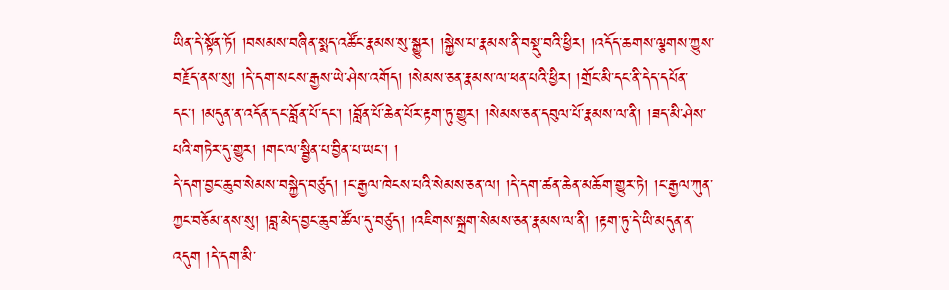ཡིན་དེ་སྟོན་ཏོ། །བསམས་བཞིན་སྨད་འཚོང་རྣམས་སུ་སྒྱུར། །སྐྱེས་པ་རྣམས་ནི་བསྡུ་བའི་ཕྱིར། །འདོད་ཆགས་ལྕགས་ཀྱུས་བརྗོད་ནས་སུ། །དེ་དག་སངས་རྒྱས་ཡེ་ཤེས་འགོད། །སེམས་ཅན་རྣམས་ལ་ཕན་པའི་ཕྱིར། །གྲོང་མི་དང་ནི་དེད་དཔོན་དང་། །མདུན་ན་འདོན་དང་བློན་པོ་དང་། །བློན་པོ་ཆེན་པོར་རྟག་ཏུ་གྱུར། །སེམས་ཅན་དབུལ་པོ་རྣམས་ལ་ནི། །ཟད་མི་ཤེས་པའི་གཏེར་དུ་གྱུར། །གང་ལ་སྦྱིན་པ་བྱིན་པ་ཡང་། །
དེ་དག་བྱང་ཆུབ་སེམས་བསྐྱེད་བཙུད། །ང་རྒྱལ་ཁེངས་པའི་སེམས་ཅན་ལ། །དེ་དག་ཚན་ཆེན་མཆོག་གྱུར་ཏེ། །ང་རྒྱལ་ཀུན་ཀྱང་བཅོམ་ནས་སུ། །བླ་མེད་བྱང་ཆུབ་ཚོལ་དུ་བཙུད། །འཇིགས་སྐྲག་སེམས་ཅན་རྣམས་ལ་ནི། །རྟག་ཏུ་དེ་ཡི་མདུན་ན་འདུག །དེ་དག་མི་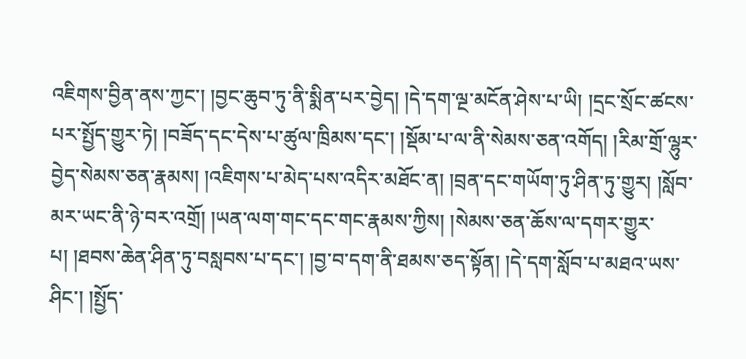འཇིགས་བྱིན་ནས་ཀྱང་། །བྱང་ཆུབ་ཏུ་ནི་སྨིན་པར་བྱེད། །དེ་དག་ལྔ་མངོན་ཤེས་པ་ཡི། །དྲང་སྲོང་ཚངས་པར་སྤྱོད་གྱུར་ཏེ། །བཟོད་དང་དེས་པ་ཚུལ་ཁྲིམས་དང་། །སྡོམ་པ་ལ་ནི་སེམས་ཅན་འགོད། །རིམ་གྲོ་ལྷུར་བྱེད་སེམས་ཅན་རྣམས། །འཇིགས་པ་མེད་པས་འདིར་མཐོང་ན། །བྲན་དང་གཡོག་ཏུ་ཤིན་ཏུ་གྱུར། །སློབ་མར་ཡང་ནི་ཉེ་བར་འགྲོ། །ཡན་ལག་གང་དང་གང་རྣམས་ཀྱིས། །སེམས་ཅན་ཆོས་ལ་དགར་གྱུར་པ། །ཐབས་ཆེན་ཤིན་ཏུ་བསླབས་པ་དང་། །བྱ་བ་དག་ནི་ཐམས་ཅད་སྟོན། །དེ་དག་སློབ་པ་མཐའ་ཡས་ཤིང་། །སྤྱོད་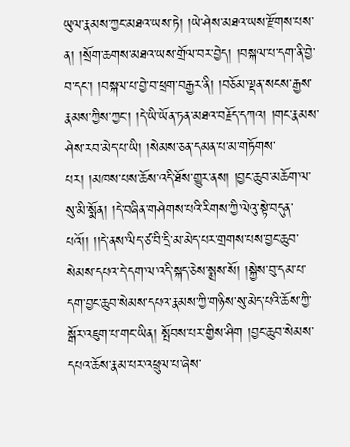ཡུལ་རྣམས་ཀྱང་མཐའ་ཡས་ཏེ། །ཡེ་ཤེས་མཐའ་ཡས་རྫོགས་པས་ན། །སྲོག་ཆགས་མཐའ་ཡས་གྲོལ་བར་བྱེད། །བསྐལ་པ་དག་ནི་བྱེ་བ་དང་། །བསྐལ་པ་བྱེ་བ་ཕྲག་བརྒྱར་ནི། །བཅོམ་ལྡན་སངས་རྒྱས་རྣམས་ཀྱིས་ཀྱང་། །དེ་ཡི་ཡོན་ཏན་མཐའ་བརྗོད་དཀའ། །གང་རྣམས་ཤེས་རབ་མེད་པ་ཡི། །སེམས་ཅན་དམན་པ་མ་གཏོགས་པར། །མཁས་པས་ཆོས་འདི་ཐོས་གྱུར་ནས། །བྱང་ཆུབ་མཆོག་ལ་སུ་མི་སྨོན། །དེ་བཞིན་གཤེགས་པའི་རིགས་ཀྱི་ལེའུ་སྟེ་བདུན་པའོ།། །།དེ་ནས་ལིད་ཙ་བི་དྲི་མ་མེད་པར་གྲགས་པས་བྱང་ཆུབ་སེམས་དཔའ་དེ་དག་ལ་འདི་སྐད་ཅེས་སྨྲས་སོ། །སྐྱེས་བུ་དམ་པ་དག་བྱང་ཆུབ་སེམས་དཔའ་རྣམས་ཀྱི་གཉིས་སུ་མེད་པའི་ཆོས་ཀྱི་སྒོར་འཇུག་པ་གང་ཡིན། སྤོབས་པར་གྱིས་ཤིག །བྱང་ཆུབ་སེམས་དཔའ་ཆོས་རྣམ་པར་འཕྲུལ་པ་ཞེས་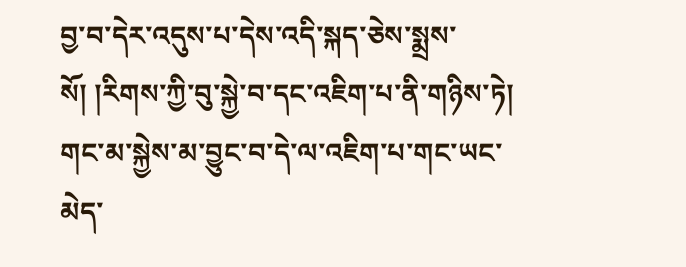བྱ་བ་དེར་འདུས་པ་དེས་འདི་སྐད་ཅེས་སྨྲས་སོ། །རིགས་ཀྱི་བུ་སྐྱེ་བ་དང་འཇིག་པ་ནི་གཉིས་ཏེ། གང་མ་སྐྱེས་མ་བྱུང་བ་དེ་ལ་འཇིག་པ་གང་ཡང་མེད་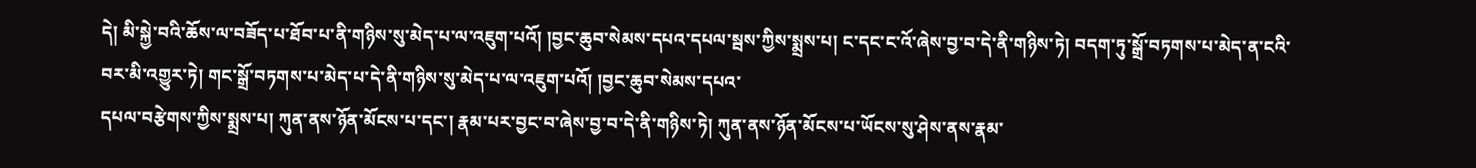དེ། མི་སྐྱེ་བའི་ཆོས་ལ་བཟོད་པ་ཐོབ་པ་ནི་གཉིས་སུ་མེད་པ་ལ་འཇུག་པའོ། །བྱང་ཆུབ་སེམས་དཔའ་དཔལ་སྦས་ཀྱིས་སྨྲས་པ། ང་དང་ང་འོ་ཞེས་བྱ་བ་དེ་ནི་གཉིས་ཏེ། བདག་ཏུ་སྒྲོ་བཏགས་པ་མེད་ན་ངའི་བར་མི་འགྱུར་ཏེ། གང་སྒྲོ་བཏགས་པ་མེད་པ་དེ་ནི་གཉིས་སུ་མེད་པ་ལ་འཇུག་པའོ། །བྱང་ཆུབ་སེམས་དཔའ་
དཔལ་བརྩེགས་ཀྱིས་སྨྲས་པ། ཀུན་ནས་ཉོན་མོངས་པ་དང་། རྣམ་པར་བྱང་བ་ཞེས་བྱ་བ་དེ་ནི་གཉིས་ཏེ། ཀུན་ནས་ཉོན་མོངས་པ་ཡོངས་སུ་ཤེས་ནས་རྣམ་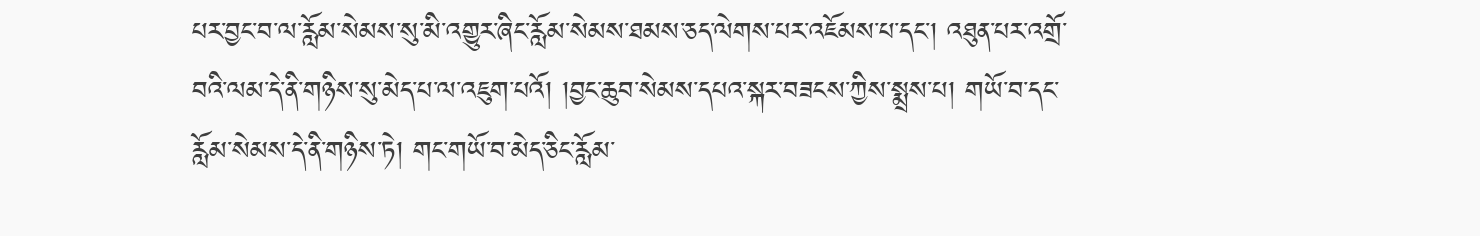པར་བྱང་བ་ལ་རློམ་སེམས་སུ་མི་འགྱུར་ཞིང་རློམ་སེམས་ཐམས་ཅད་ལེགས་པར་འཇོམས་པ་དང་། འཐུན་པར་འགྲོ་བའི་ལམ་དེ་ནི་གཉིས་སུ་མེད་པ་ལ་འཇུག་པའོ། །བྱང་ཆུབ་སེམས་དཔའ་སྐར་བཟངས་ཀྱིས་སྨྲས་པ། གཡོ་བ་དང་རློམ་སེམས་དེ་ནི་གཉིས་ཏེ། གང་གཡོ་བ་མེད་ཅིང་རློམ་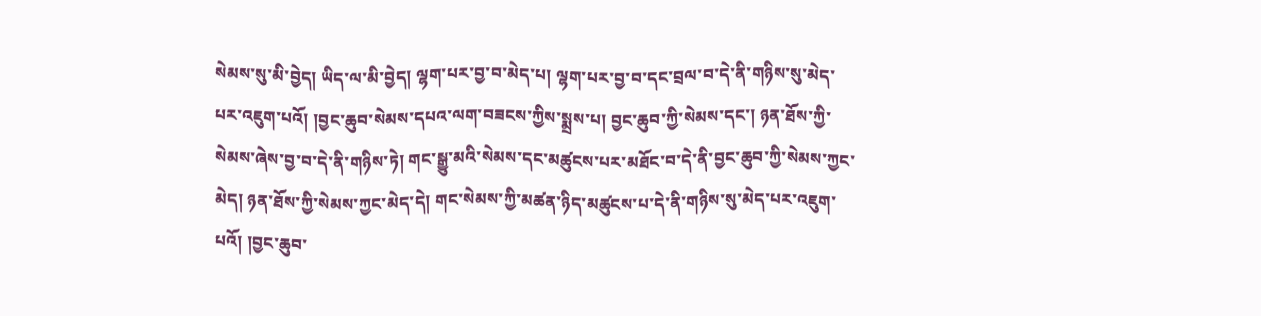སེམས་སུ་མི་བྱེད། ཡིད་ལ་མི་བྱེད། ལྷག་པར་བྱ་བ་མེད་པ། ལྷག་པར་བྱ་བ་དང་བྲལ་བ་དེ་ནི་གཉིས་སུ་མེད་པར་འཇུག་པའོ། །བྱང་ཆུབ་སེམས་དཔའ་ལག་བཟངས་ཀྱིས་སྨྲས་པ། བྱང་ཆུབ་ཀྱི་སེམས་དང་། ཉན་ཐོས་ཀྱི་སེམས་ཞེས་བྱ་བ་དེ་ནི་གཉིས་ཏེ། གང་སྒྱུ་མའི་སེམས་དང་མཚུངས་པར་མཐོང་བ་དེ་ནི་བྱང་ཆུབ་ཀྱི་སེམས་ཀྱང་མེད། ཉན་ཐོས་ཀྱི་སེམས་ཀྱང་མེད་དེ། གང་སེམས་ཀྱི་མཚན་ཉིད་མཚུངས་པ་དེ་ནི་གཉིས་སུ་མེད་པར་འཇུག་པའོ། །བྱང་ཆུབ་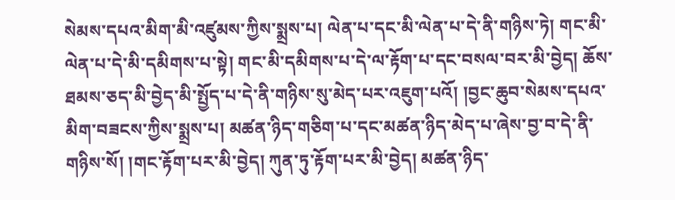སེམས་དཔའ་མིག་མི་འཛུམས་ཀྱིས་སྨྲས་པ། ལེན་པ་དང་མི་ལེན་པ་དེ་ནི་གཉིས་ཏེ། གང་མི་ལེན་པ་དེ་མི་དམིགས་པ་སྟེ། གང་མི་དམིགས་པ་དེ་ལ་རྟོག་པ་དང་བསལ་བར་མི་བྱེད། ཆོས་ཐམས་ཅད་མི་བྱེད་མི་སྤྱོད་པ་དེ་ནི་གཉིས་སུ་མེད་པར་འཇུག་པའོ། །བྱང་ཆུབ་སེམས་དཔའ་མིག་བཟངས་ཀྱིས་སྨྲས་པ། མཚན་ཉིད་གཅིག་པ་དང་མཚན་ཉིད་མེད་པ་ཞེས་བྱ་བ་དེ་ནི་གཉིས་སོ། །གང་རྟོག་པར་མི་བྱེད། ཀུན་ཏུ་རྟོག་པར་མི་བྱེད། མཚན་ཉིད་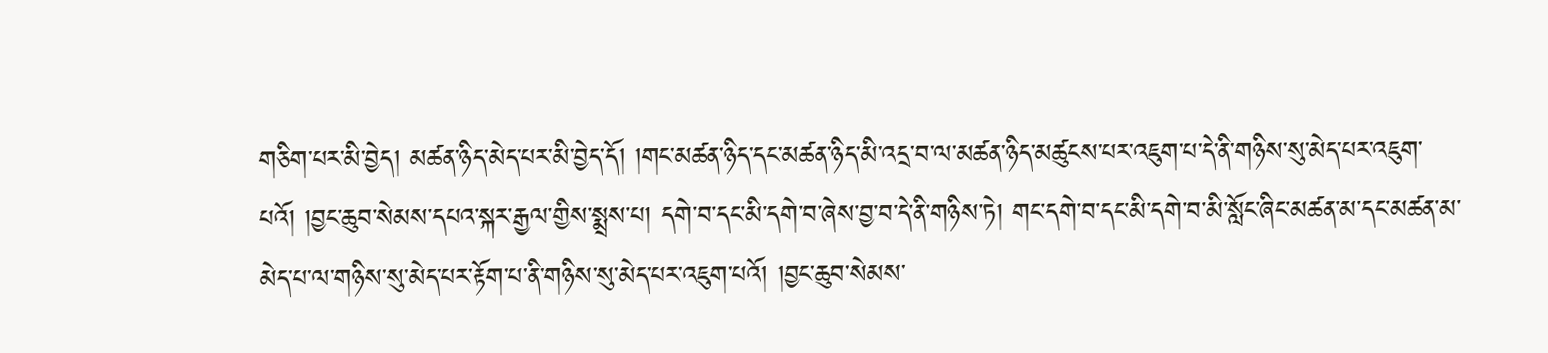གཅིག་པར་མི་བྱེད། མཚན་ཉིད་མེད་པར་མི་བྱེད་དོ། །གང་མཚན་ཉིད་དང་མཚན་ཉིད་མི་འདྲ་བ་ལ་མཚན་ཉིད་མཚུངས་པར་འཇུག་པ་དེ་ནི་གཉིས་སུ་མེད་པར་འཇུག་པའོ། །བྱང་ཆུབ་སེམས་དཔའ་སྐར་རྒྱལ་གྱིས་སྨྲས་པ། དགེ་བ་དང་མི་དགེ་བ་ཞེས་བྱ་བ་དེ་ནི་གཉིས་ཏེ། གང་དགེ་བ་དང་མི་དགེ་བ་མི་སློང་ཞིང་མཚན་མ་དང་མཚན་མ་མེད་པ་ལ་གཉིས་སུ་མེད་པར་རྟོག་པ་ནི་གཉིས་སུ་མེད་པར་འཇུག་པའོ། །བྱང་ཆུབ་སེམས་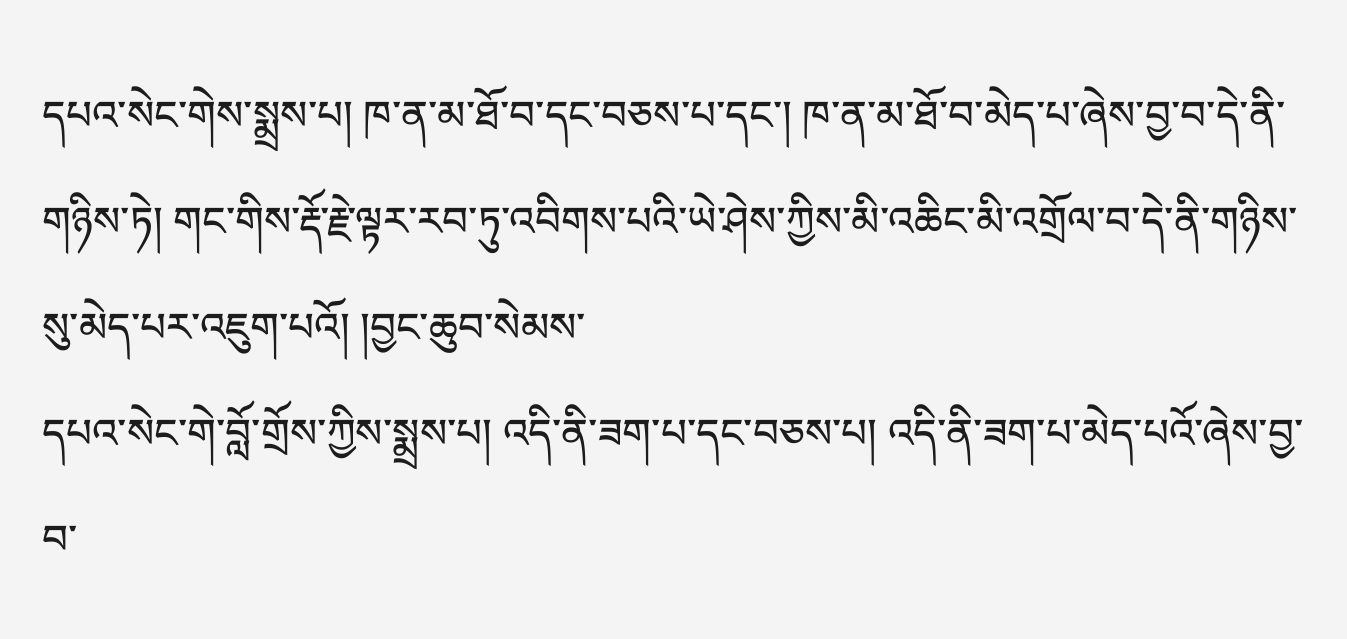དཔའ་སེང་གེས་སྨྲས་པ། ཁ་ན་མ་ཐོ་བ་དང་བཅས་པ་དང་། ཁ་ན་མ་ཐོ་བ་མེད་པ་ཞེས་བྱ་བ་དེ་ནི་གཉིས་ཏེ། གང་གིས་རྡོ་རྗེ་ལྟར་རབ་ཏུ་འབིགས་པའི་ཡེ་ཤེས་ཀྱིས་མི་འཆིང་མི་འགྲོལ་བ་དེ་ནི་གཉིས་སུ་མེད་པར་འཇུག་པའོ། །བྱང་ཆུབ་སེམས་
དཔའ་སེང་གེ་བློ་གྲོས་ཀྱིས་སྨྲས་པ། འདི་ནི་ཟག་པ་དང་བཅས་པ། འདི་ནི་ཟག་པ་མེད་པའོ་ཞེས་བྱ་བ་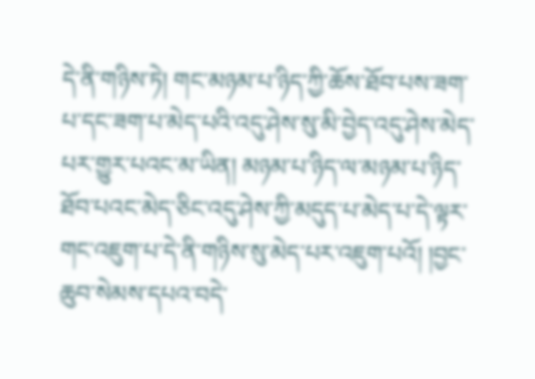དེ་ནི་གཉིས་ཏེ། གང་མཉམ་པ་ཉིད་ཀྱི་ཆོས་ཐོབ་པས་ཟག་པ་དང་ཟག་པ་མེད་པའི་འདུ་ཤེས་སུ་མི་བྱེད་འདུ་ཤེས་མེད་པར་གྱུར་པའང་མ་ཡིན། མཉམ་པ་ཉིད་ལ་མཉམ་པ་ཉིད་ཐོབ་པའང་མེད་ཅིང་འདུ་ཤེས་ཀྱི་མདུད་པ་མེད་པ་དེ་ལྟར་གང་འཇུག་པ་དེ་ནི་གཉིས་སུ་མེད་པར་འཇུག་པའོ། །བྱང་ཆུབ་སེམས་དཔའ་བདེ་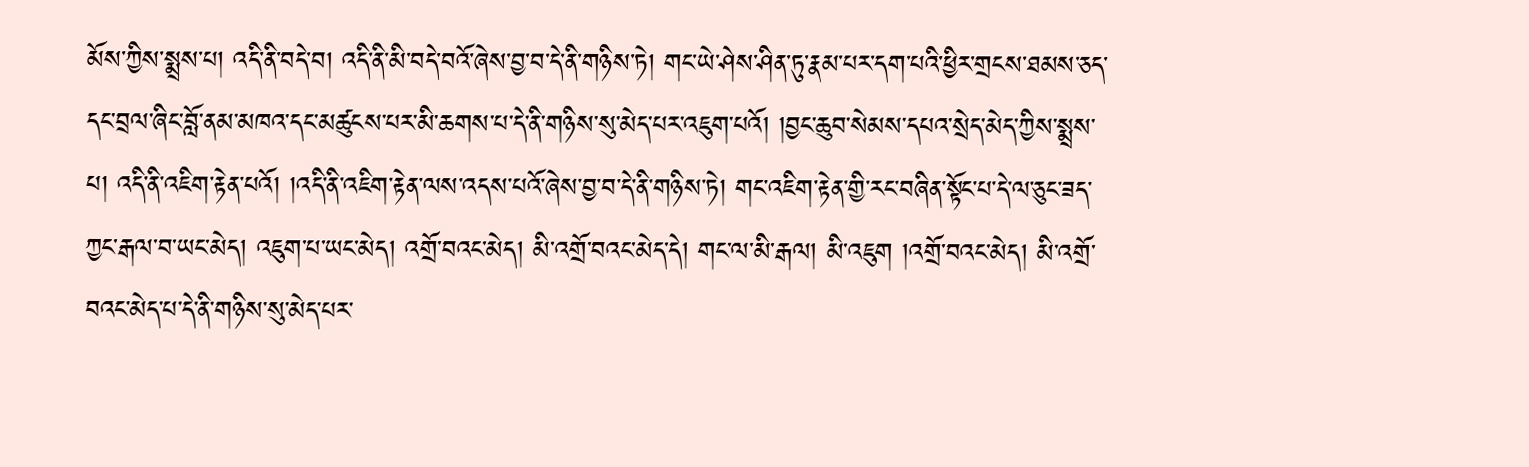མོས་ཀྱིས་སྨྲས་པ། འདི་ནི་བདེ་བ། འདི་ནི་མི་བདེ་བའོ་ཞེས་བྱ་བ་དེ་ནི་གཉིས་ཏེ། གང་ཡེ་ཤེས་ཤིན་ཏུ་རྣམ་པར་དག་པའི་ཕྱིར་གྲངས་ཐམས་ཅད་དང་བྲལ་ཞིང་བློ་ནམ་མཁའ་དང་མཚུངས་པར་མི་ཆགས་པ་དེ་ནི་གཉིས་སུ་མེད་པར་འཇུག་པའོ། །བྱང་ཆུབ་སེམས་དཔའ་སྲེད་མེད་ཀྱིས་སྨྲས་པ། འདི་ནི་འཇིག་རྟེན་པའོ། །འདི་ནི་འཇིག་རྟེན་ལས་འདས་པའོ་ཞེས་བྱ་བ་དེ་ནི་གཉིས་ཏེ། གང་འཇིག་རྟེན་གྱི་རང་བཞིན་སྟོང་པ་དེ་ལ་ཅུང་ཟད་ཀྱང་རྒལ་བ་ཡང་མེད། འཇུག་པ་ཡང་མེད། འགྲོ་བའང་མེད། མི་འགྲོ་བའང་མེད་དེ། གང་ལ་མི་རྒལ། མི་འཇུག །འགྲོ་བའང་མེད། མི་འགྲོ་བའང་མེད་པ་དེ་ནི་གཉིས་སུ་མེད་པར་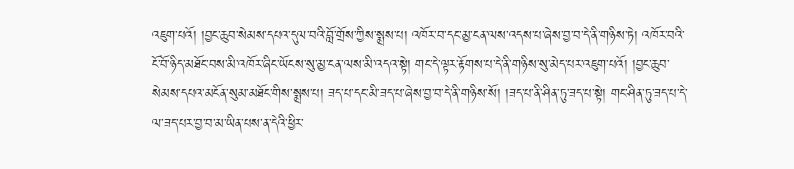འཇུག་པའོ། །བྱང་ཆུབ་སེམས་དཔའ་དུལ་བའི་བློ་གྲོས་ཀྱིས་སྨྲས་པ། འཁོར་བ་དང་མྱ་ངན་ལས་འདས་པ་ཞེས་བྱ་བ་དེ་ནི་གཉིས་ཏེ། འཁོར་བའི་ངོ་བོ་ཉིད་མཐོང་བས་མི་འཁོར་ཞིང་ཡོངས་སུ་མྱ་ངན་ལས་མི་འདའ་སྟེ། གང་དེ་ལྟར་རྟོགས་པ་དེ་ནི་གཉིས་སུ་མེད་པར་འཇུག་པའོ། །བྱང་ཆུབ་སེམས་དཔའ་མངོན་སུམ་མཐོང་གིས་སྨྲས་པ། ཟད་པ་དང་མི་ཟད་པ་ཞེས་བྱ་བ་དེ་ནི་གཉིས་སོ། །ཟད་པ་ནི་ཤིན་ཏུ་ཟད་པ་སྟེ། གང་ཤིན་ཏུ་ཟད་པ་དེ་ལ་ཟད་པར་བྱ་བ་མ་ཡིན་པས་ན་དེའི་ཕྱིར་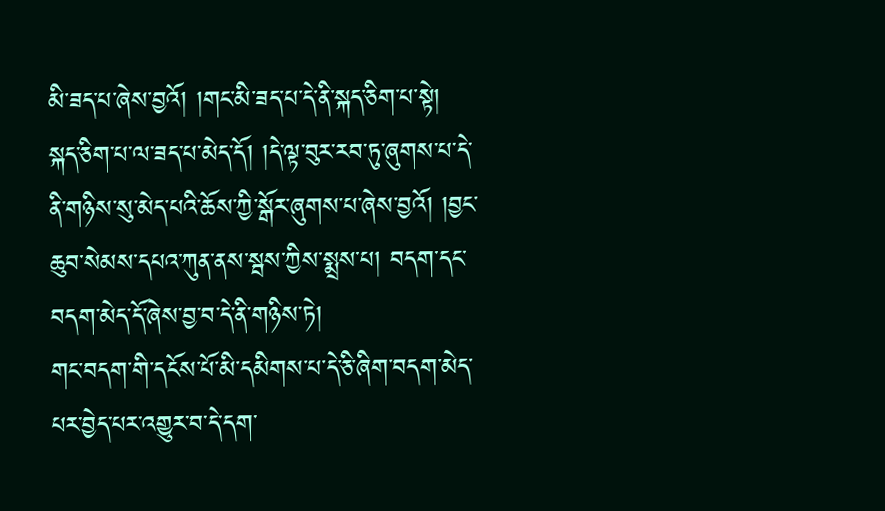མི་ཟད་པ་ཞེས་བྱའོ། །གང་མི་ཟད་པ་དེ་ནི་སྐད་ཅིག་པ་སྟེ། སྐད་ཅིག་པ་ལ་ཟད་པ་མེད་དོ། །དེ་ལྟ་བུར་རབ་ཏུ་ཞུགས་པ་དེ་ནི་གཉིས་སུ་མེད་པའི་ཆོས་ཀྱི་སྒོར་ཞུགས་པ་ཞེས་བྱའོ། །བྱང་ཆུབ་སེམས་དཔའ་ཀུན་ནས་སྦས་ཀྱིས་སྨྲས་པ། བདག་དང་བདག་མེད་དོ་ཞེས་བྱ་བ་དེ་ནི་གཉིས་ཏེ།
གང་བདག་གི་དངོས་པོ་མི་དམིགས་པ་དེ་ཅི་ཞིག་བདག་མེད་པར་བྱེད་པར་འགྱུར་བ་དེ་དག་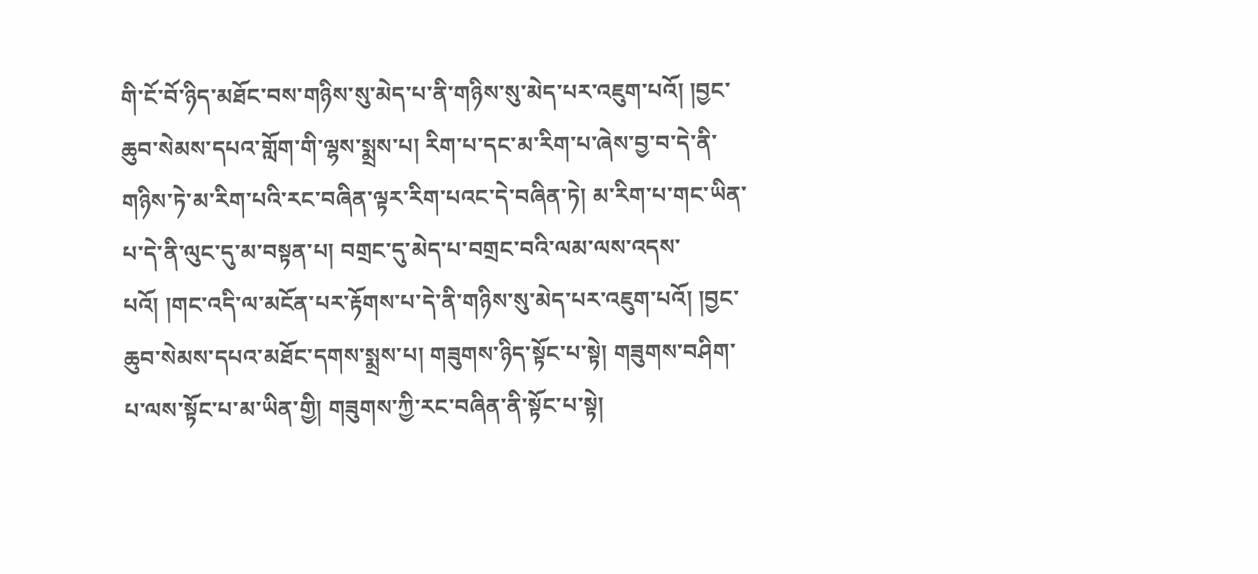གི་ངོ་བོ་ཉིད་མཐོང་བས་གཉིས་སུ་མེད་པ་ནི་གཉིས་སུ་མེད་པར་འཇུག་པའོ། །བྱང་ཆུབ་སེམས་དཔའ་གློག་གི་ལྷས་སྨྲས་པ། རིག་པ་དང་མ་རིག་པ་ཞེས་བྱ་བ་དེ་ནི་གཉིས་ཏེ་མ་རིག་པའི་རང་བཞིན་ལྟར་རིག་པའང་དེ་བཞིན་ཏེ། མ་རིག་པ་གང་ཡིན་པ་དེ་ནི་ལུང་དུ་མ་བསྟན་པ། བགྲང་དུ་མེད་པ་བགྲང་བའི་ལམ་ལས་འདས་པའོ། །གང་འདི་ལ་མངོན་པར་རྟོགས་པ་དེ་ནི་གཉིས་སུ་མེད་པར་འཇུག་པའོ། །བྱང་ཆུབ་སེམས་དཔའ་མཐོང་དགས་སྨྲས་པ། གཟུགས་ཉིད་སྟོང་པ་སྟེ། གཟུགས་བཤིག་པ་ལས་སྟོང་པ་མ་ཡིན་གྱི། གཟུགས་ཀྱི་རང་བཞིན་ནི་སྟོང་པ་སྟེ།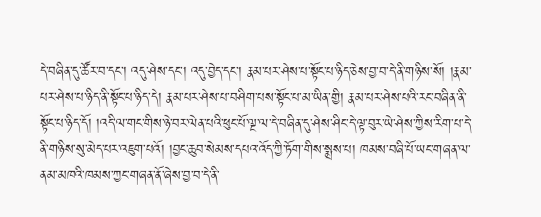དེ་བཞིན་དུ་ཚོར་བ་དང་། འདུ་ཤེས་དང་། འདུ་བྱེད་དང་། རྣམ་པར་ཤེས་པ་སྟོང་པ་ཉིད་ཅེས་བྱ་བ་དེ་ནི་གཉིས་སོ། །རྣམ་པར་ཤེས་པ་ཉིད་ནི་སྟོང་པ་ཉིད་དེ། རྣམ་པར་ཤེས་པ་བཤིག་པས་སྟོང་པ་མ་ཡིན་གྱི། རྣམ་པར་ཤེས་པའི་རང་བཞིན་ནི་སྟོང་པ་ཉིད་དོ། །འདི་ལ་གང་གིས་ཉེ་བར་ལེན་པའི་ཕུང་པོ་ལྔ་ལ་དེ་བཞིན་དུ་ཤེས་ཤིང་དེ་ལྟ་བུར་ཡེ་ཤེས་ཀྱིས་རིག་པ་དེ་ནི་གཉིས་སུ་མེད་པར་འཇུག་པའོ། །བྱང་ཆུབ་སེམས་དཔའ་འོད་ཀྱི་ཏོག་གིས་སྨྲས་པ། ཁམས་བཞི་པོ་ཡང་གཞན་ལ་ནམ་མཁའི་ཁམས་ཀྱང་གཞན་ནོ་ཞེས་བྱ་བ་དེ་ནི་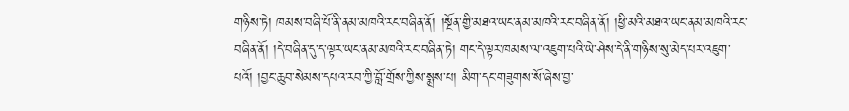གཉིས་ཏེ། ཁམས་བཞི་པོ་ནི་ནམ་མཁའི་རང་བཞིན་ནོ། །སྔོན་གྱི་མཐའ་ཡང་ནམ་མཁའི་རང་བཞིན་ནོ། །ཕྱི་མའི་མཐའ་ཡང་ནམ་མཁའི་རང་བཞིན་ནོ། །དེ་བཞིན་དུ་ད་ལྟར་ཡང་ནམ་མཁའི་རང་བཞིན་ཏེ། གང་དེ་ལྟར་ཁམས་ལ་འཇུག་པའི་ཡེ་ཤེས་དེ་ནི་གཉིས་སུ་མེད་པར་འཇུག་པའོ། །བྱང་ཆུབ་སེམས་དཔའ་རབ་ཀྱི་བློ་གྲོས་ཀྱིས་སྨྲས་པ། མིག་དང་གཟུགས་སོ་ཞེས་བྱ་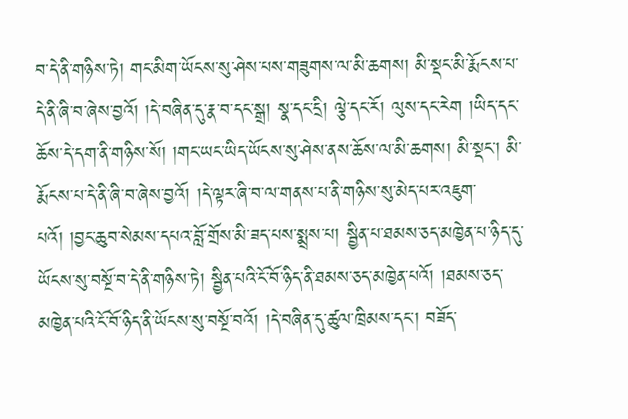བ་དེ་ནི་གཉིས་ཏེ། གང་མིག་ཡོངས་སུ་ཤེས་པས་གཟུགས་ལ་མི་ཆགས། མི་སྡང་མི་རྨོངས་པ་དེ་ནི་ཞི་བ་ཞེས་བྱའོ། །དེ་བཞིན་དུ་རྣ་བ་དང་སྒྲ། སྣ་དང་དྲི། ལྕེ་དང་རོ། ལུས་དང་རེག །ཡིད་དང་ཆོས་དེ་དག་ནི་གཉིས་སོ། །གང་ཡང་ཡིད་ཡོངས་སུ་ཤེས་ནས་ཆོས་ལ་མི་ཆགས། མི་སྡང་། མི་རྨོངས་པ་དེ་ནི་ཞི་བ་ཞེས་བྱའོ། །དེ་ལྟར་ཞི་བ་ལ་གནས་པ་ནི་གཉིས་སུ་མེད་པར་འཇུག་པའོ། །བྱང་ཆུབ་སེམས་དཔའ་བློ་གྲོས་མི་ཟད་པས་སྨྲས་པ། སྦྱིན་པ་ཐམས་ཅད་མཁྱེན་པ་ཉིད་དུ་ཡོངས་སུ་བསྔོ་བ་དེ་ནི་གཉིས་ཏེ། སྦྱིན་པའི་ངོ་བོ་ཉིད་ནི་ཐམས་ཅད་མཁྱེན་པའོ། །ཐམས་ཅད་མཁྱེན་པའི་ངོ་བོ་ཉིད་ནི་ཡོངས་སུ་བསྔོ་བའོ། །དེ་བཞིན་དུ་ཚུལ་ཁྲིམས་དང་། བཟོད་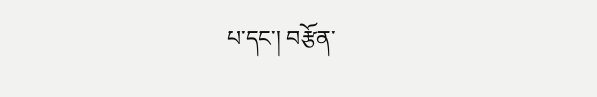པ་དང་། བརྩོན་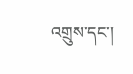འགྲུས་དང་།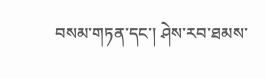བསམ་གཏན་དང་། ཤེས་རབ་ཐམས་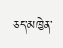ཅད་མཁྱེན་